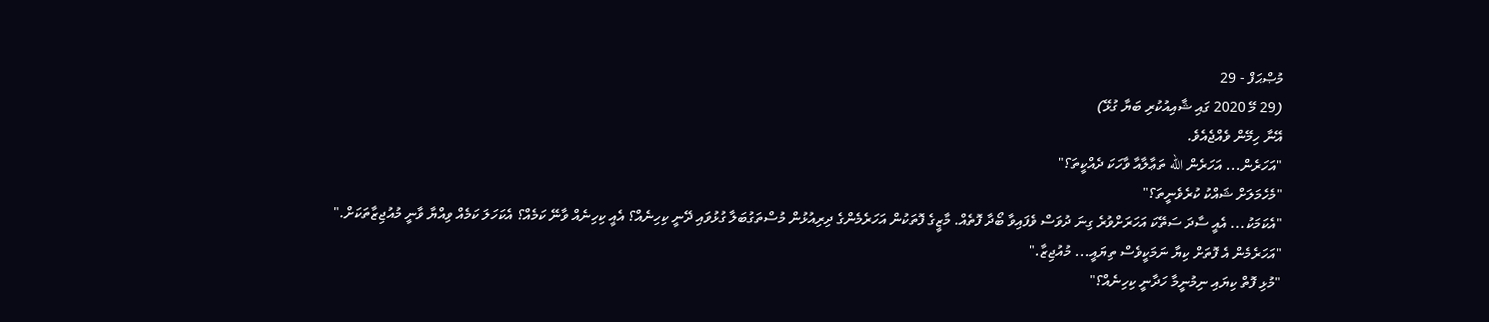މުޞްޙަފް - 29
(29 މޭ 2020 ގައި ޝާއިއުކުރި ބަޔާ ގުޅޭ)
އޭނާ ހިމޭން ވެއްޖެއެވެ.
"އަހަރެން... އަހަރެން الله ތަޢާލާއާ ވާހަކަ ދެއްކީތަ؟"
"މެހެމަލަށް ޝައްކު ކުރެވެނީތަ؟"
"އެކަމަކު... އެއީ ސާދަ ސަތޭކަ އަހަރަށްވުރެ ގިނަ ދުވަސް ވެފައިވާ ބޯދާ ފޮތެއް. މާޒީގެ ފޮތަކުން އަހަރެމެންގެ ދިރިއުޅުން މުސްތަގުބަލާ ގުޅުވައި ދޭނީ ކިހިނެއް؟ އެއީ ކިހިނެއް ވާނޭ ކަމެއް؟ އެކަހަލަ ކަމެއް ވިއްޔާ ވާނީ މުއުޖިޒާތަކަށް."
"އަހަރެމެން އެ ފޮތަށް ކިޔާ ނަމަކީވެސް ތިޔައީ... މުއުޖިޒާ."
"މުޅި ފޮތް ކިޔައި ނިމުނީމާ ހަދާނީ ކިހިނެއް؟"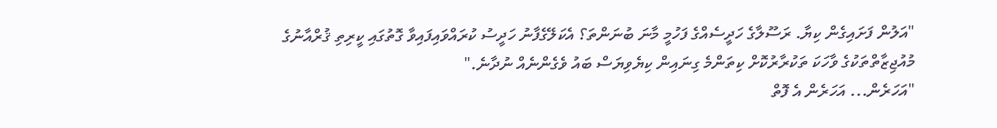"އަލުން ފަށައިގެން ކިޔާ. ރަސޫލާގެ ހަދީސެއްގެ ފަހުމީ މާނަ ބުނަންތަ؟ އެކަލޭގެފާނު ހަދީސު ކުރައްވައިފައިވާ ގޮތުގައި ކީރިތި ޤުރްއާނުގެ މުއުޖިޒާތްތަކުގެ ވާހަކަ ތަކުރާރުކޮށް ކިތަންމެ ގިނައިން ކިޔެވިޔަސް ބައު ވެގެންނެއް ނުދާނެ."
"އަހަރެން... އަހަރެން އެ ފޮތް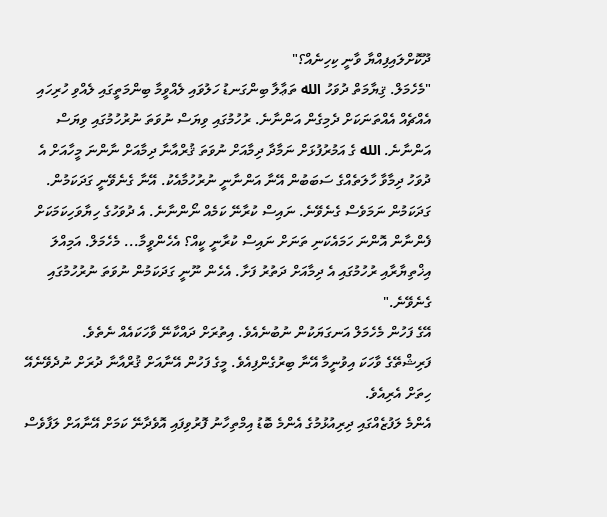ދޫކޮށްލައިފިއްޔާ ވާނީ ކިހިނެއް؟"
"މެހެމަލް. ޤިޔާމަތް ދުވަހު الله ތަޢާލާ ބިންގަނޑު ހަލުވައި ލެއްވީމާ ބިންމަތީގައި ލެއްވި ހުރިހައި އެއްޗެއް އެއްތަނަކަށް ދެމިގެން އަންނާނެ. ރުހުމުގައި ވިޔަސް ނުވަތަ ނުރުހުމުގައި ވިޔަސް އަންނާނެ. الله ގެ އަމުރުފުޅަށް ނަމާދާ ދިމާއަށް ނުވަތަ ޤުރްއާނާ ދިމާއަށް ނާންނަ މީހާއަށް އެ ދުވަހު ދިމާވާ ހާލަތެއްގެ ސަބަބުން އޭނާ އަންނާނީ ނުރުހުމާއެކު. އޭނާ ގެނެވޭނީ ގަދަކަމުން. ގަދަކަމުން ނަމަވެސް ގެނެވޭނެ. ނައިސް ކުރާނޭ ކަމެއް ނޯންނާނެ. އެ ދުވަހުގެ ހިޔާވަހިކަމަކަށް ފެންނާން އޮންނަ ހަމައެކަނި ތަނަށް ނައިސް ކުރާނީ ކީއް؟ އެހެންވީމާ... މެހެމަލް. އަމިއްލަ އިޚްތިޔާރާއި ރުހުމުގައި އެ ދިމާއަށް ދަތުރު ފަށާ. އެހެން ނޫނީ ގަދަކަމުން ނުވަތަ ނުރުހުމުގައި ގެނެވޭނެ."
އޭގެ ފަހުން މެހެމަލް އަނގަޔަކުން ނުބުނެއެވެ. އިތުރަށް ދައްކާނޭ ވާހަކައެއް ނެތެވެ.
ފަރިޝްތޭގެ ވާހަކަ އިވުނީމާ އޭނާ ބިރުގެންފިއެވެ. މީގެ ފަހުން އޭނާއަށް ޤުރްއާނާ ދުރަށް ނުދެވޭނެއޭ ހިތަށް އެރިއެވެ.
އެންމެ ލަފުޒެއްގައި ދިރިއުޅުމުގެ އެންމެ ބޮޑު އިމްތިހާނު ފޮރުވިފައި އޮވެދާނޭ ކަމަށް އޭނާއަށް ލަފާވެސް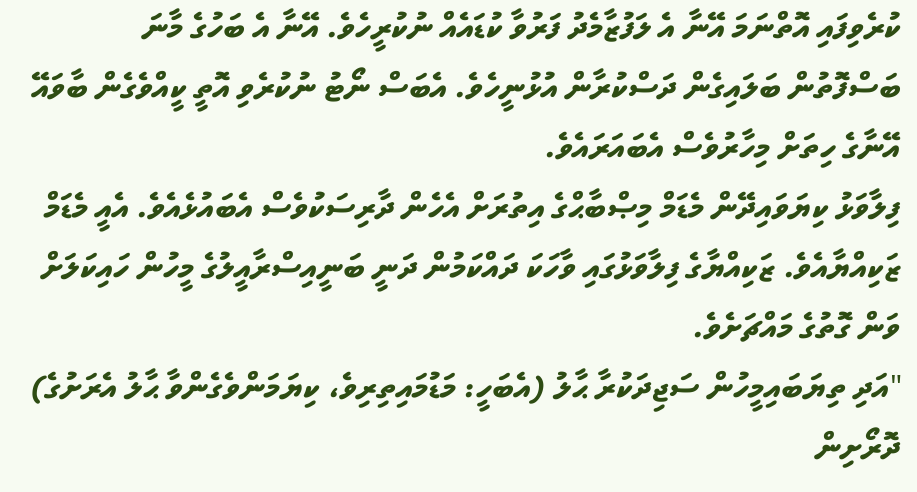ކުރެވިފައި އޮތްނަމަ އޭނާ އެ ލަފުޒާމެދު ފަރުވާ ކުޑައެއް ނުކުރީހެވެ. އޭނާ އެ ބަހުގެ މާނަ ބަސްފޮތުން ބަލައިގެން ދަސްކުރާން އުޅުނީހެވެ. އެބަސް ނޯޓު ނުކުރެވި އޮތީ ކީއްވެގެން ބާވައޭ އޭނާގެ ހިތަށް މިހާރުވެސް އެބައަރައެވެ.
ފިލާވަޅު ކިޔަވައިދޭން މެޑަމް މިޞްބާޙްގެ އިތުރަށް އެހެން ދާރިސަކުވެސް އެބައުޅެއެވެ. އެއީ މެޑަމް ޒަކިއްޔާއެވެ. ޒަކިއްޔާގެ ފިލާވަޅުގައި ވާހަކަ ދައްކަމުން ދަނީ ބަނީއިސްރާއީލުގެ މީހުން ހައިކަލަށް ވަން ގޮތުގެ މައްޗަށެވެ.
"އަދި ތިޔަބައިމީހުން ސަޖިދަކުރާ ޙާލު (އެބަހީ: މަޑުމައިތިރިވެ، ކިޔަމަންވެގެންވާ ޙާލު އެރަށުގެ) ދޮރޯށިން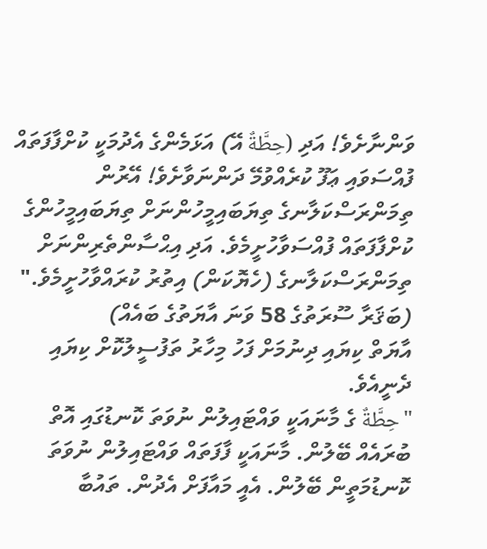ވަންނާށެވެ! އަދި (حِطَّةٌ އޭ) އަޅަމެންގެ އެދުމަކީ ކުށްފާފަތައް ފުއްސަވައި ޢަފޫ ކުރެއްވުމޭ ދަންނަވާށެވެ! އޭރުން ތިމަންރަސްކަލާނގެ ތިޔަބައިމީހުންނަށް ތިޔަބައިމީހުންގެ ކުށްފާފަތައް ފުއްސަވާހުށީމެވެ. އަދި އިޙްސާންތެރިންނަށް ތިމަންރަސްކަލާނގެ (ހެޔޮކަން) އިތުރު ކުރައްވާހުށީމެވެ." (ބަޤަރާ ސޫރަތުގެ 58 ވަނަ އާޔަތުގެ ބައެއް)
އާޔަތް ކިޔައި ދިނުމަށް ފަހު މިހާރު ތަފުސީލުކޮށް ކިޔައި ދެނީއެވެ.
"حِطَّةٌ ގެ މާނައަކީ ވައްޓައިލުން ނުވަތަ ކޮނޑުގައި އޮތް ބުރައެއް ބޭލުން. މާނައަކީ ފާފަތައް ވައްޓައިލުން ނުވަތަ ކޮނޑުމަތީން ބޭލުން. އެއީ މައާފަށް އެދުން. ތައުބާ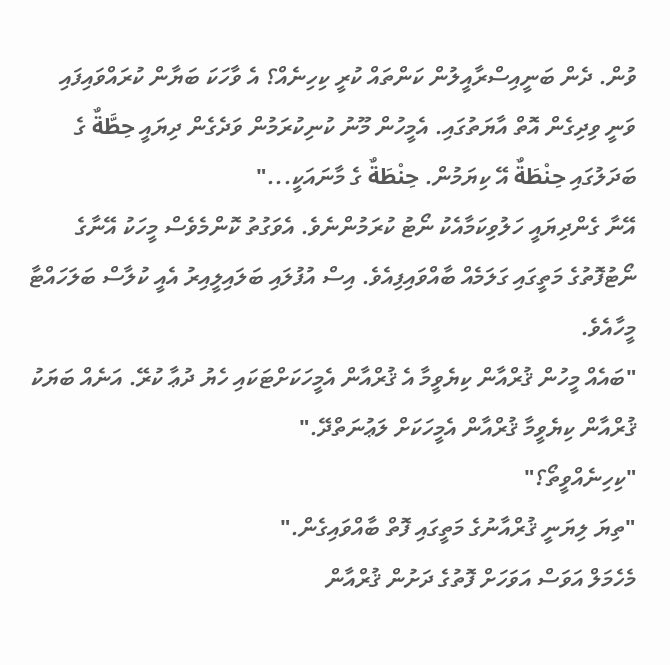ވުން. ދެން ބަނީއިސްރާއީލުން ކަންތައް ކުރީ ކިހިނެއް؟ އެ ވާހަކަ ބަޔާން ކުރައްވައިފައި ވަނީ ވިދިގެން އޮތް އާޔަތުގައި. އެމީހުން މޫނު ކުނިކުރަމުން ވަދެގެން ދިޔައީ حِطَّةٌ ގެ ބަދަލުގައި حِنْطَةٌ އޭ ކިޔަމުން. حِنْطَةٌ ގެ މާނައަކީ..."
އޭނާ ގެންދިޔައީ ހަލުވިކަމާއެކު ނޯޓު ކުރަމުންނެވެ. އެވަގުތު ކޮންމެވެސް މީހަކު އޭނާގެ ނޯޓުފޮތުގެ މަތީގައި ގަލަމެއް ބާއްވައިފިއެވެ. އިސް އުފުލައި ބަލައިލީއިރު އެއީ ކުލާސް ބަލަހައްޓާ މީހާއެވެ.
"ބައެއް މީހުން ޤުރްއާން ކިޔެވީމާ އެ ޤުރްއާން އެމީހަކަށްޓަކައި ހެޔު ދުޢާ ކުރޭ. އަނެއް ބަޔަކު ޤުރްއާން ކިޔެވީމާ ޤުރްއާން އެމީހަކަށް ލަޢުނަތްދޭ."
"ކިހިނެއްވީތޯ؟"
"ތިޔަ ލިޔަނީ ޤުރްއާނުގެ މަތީގައި ފޮތް ބާއްވައިގެން."
މެހެމަލް އަވަސް އަވަހަށް ފޮތުގެ ދަށުން ޤުރްއާން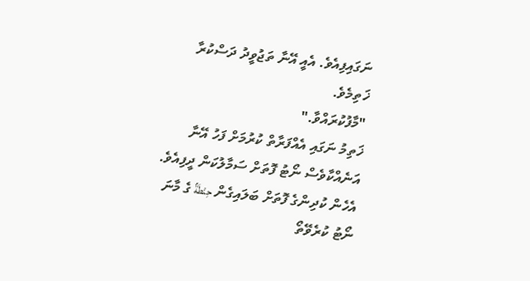ނަގައިފިއެވެ. އެއީ އޭނާ ތަޖުވީދު ދަސްކުރާ ޚަތިމެވެ.
"މާފުކުރައްވާ."
ޚަތިމު ނަގައި އެއްފަރާތް ކުރުމަށް ފަހު އޭނާ އަނެއްކާވެސް ނޯޓު ފޮތަށް ސަމާލުކަން ދީފިއެވެ. އެހެން ކުދިންގެ ފޮތަށް ބަލައިގެން حِنْطَةٌ ގެ މާނަ ނޯޓު ކުރެވޭތޯ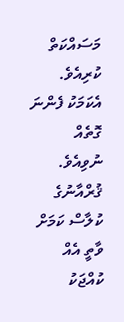މަސައްކަތް ކުރިއެވެ. އެކަމަކު ފެންނަ ގޮތެއް ނުވިއެވެ. ޤުރްއާނުގެ ކުލާސް ކަމަށް ވާތީ އެއް ކުއްޖަކު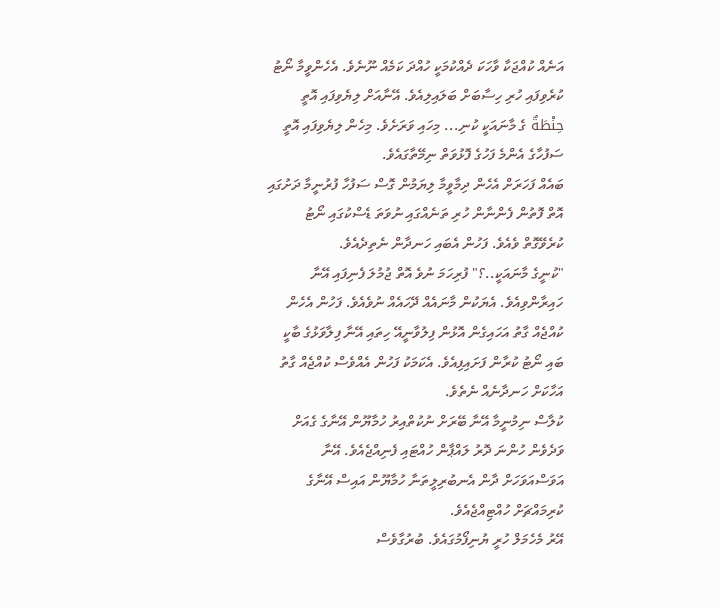އަނެއް ކުއްޖަކާ ވާހަކަ ދެއްކުމަކީ ހުއްދަ ކަމެއް ނޫނެވެ. އެހެންވީމާ ނޯޓު ކުރެވިފައި ހުރި ހިސާބަށް ބަލައިލިއެވެ. އޭނާއަށް ލިޔެވިފައި އޮތީ حِنْطَةٌ ގެ މާނައަކީ ކުނި... މިހައި ވަރަށެވެ. މިހެން ލިޔެވިފައި އޮތީ ސަފުހާގެ އެންމެ ފަހުގެ ފޮޅުވަތް ނިމޭތާގައެވެ.
ބައެއް ފަހަރަށް އެހެން ދިމާވީމާ ލިޔަމުން ގޮސް ސަފުހާ ފުރުނީމާ ދަށުގައި އޮތް ފޮތުން ފެންނާން ހުރި ތަނެއްގައި ނުވަތަ ޑެސްކުގައި ނޯޓު ކުރެވޭގޮތް ވެއެވެ. ފަހުން އެބައި ހަނދާން ނެތިދެއެވެ.
"ކުނީގެ މާނައަކީ..؟" ފުރިހަމަ ނުވެ އޮތް ޖުމުލަ ފެނިފައި އޭނާ ހައިރާންވިއެވެ. އެޔަކުން މާނައެއް ދޭހައެއް ނުވެއެވެ. ފަހުން އެހެން ކުއްޖެއް ގާތު އަހައިގެން އޮޅުން ފިލުވާނީއޭ ހިތައި އޭނާ ފިލާވަޅުގެ ބާކީ ބައި ނޯޓު ކުރާން ފަށައިފިއެވެ. އެކަމަކު ފަހުން އެއްވެސް ކުއްޖެއް ގާތު އަހާކަށް ހަނދާނެއް ނެތެވެ.
ކުލާސް ނިމުނީމާ އޭނާ ބޭރަށް ނުކުތްއިރު ހުމާޔޫން އޭނާގެ ގެއަށް ވަދެވެން ހުންނަ ދޮރު ލައްޕާން ހުއްޓައި ފެނިއްޖެއެވެ. އޭނާ އަވަސްއަވަހަށް ދާން އެނބުރިލީތަނާ ހުމާޔޫން އައިސް އޭނާގެ ކުރިމައްޗަށް ހުއްޓިއްޖެއެވެ.
އޭރު މެހެމަލް ހުރީ ޔުނިފޯމުގައެވެ. ބުރުގާވެސް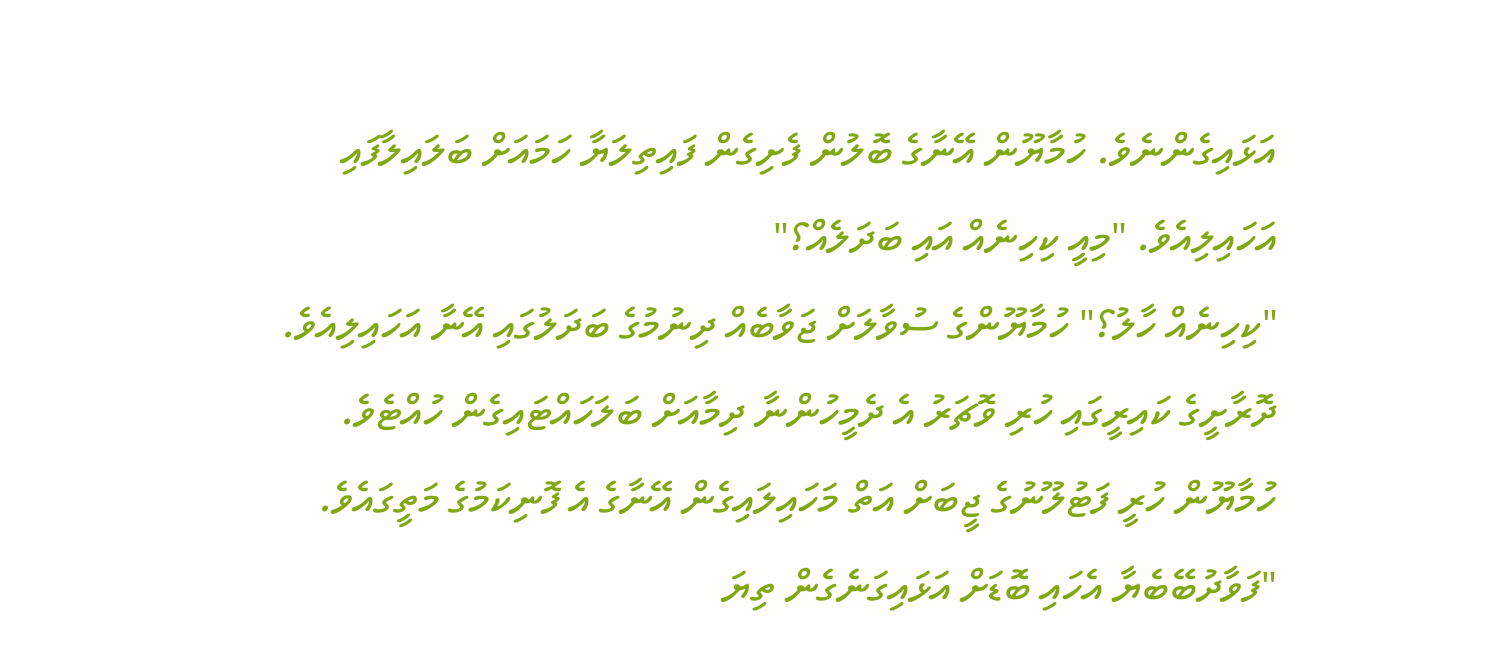އަޅައިގެންނެވެ. ހުމާޔޫން އޭނާގެ ބޮލުން ފެށިގެން ފައިތިލަޔާ ހަމައަށް ބަލައިލާފައި އަހައިލިއެވެ. "މިއީ ކިހިނެއް އައި ބަދަލެއް؟"
"ކިހިނެއް ހާލު؟" ހުމާޔޫންގެ ސުވާލަށް ޖަވާބެއް ދިނުމުގެ ބަދަލުގައި އޭނާ އަހައިލިއެވެ.
ދޮރާށީގެ ކައިރީގައި ހުރި ވޮޗަރު އެ ދެމީހުންނާ ދިމާއަށް ބަލަހައްޓައިގެން ހުއްޓެވެ. ހުމާޔޫން ހުރީ ފަޓުލޫނުގެ ޖީބަށް އަތް މަހައިލައިގެން އޭނާގެ އެ ފޮނިކަމުގެ މަތީގައެވެ.
"ފަވާދުބޭބެޔާ އެހައި ބޮޑަށް އަޅައިގަނެގެން ތިޔަ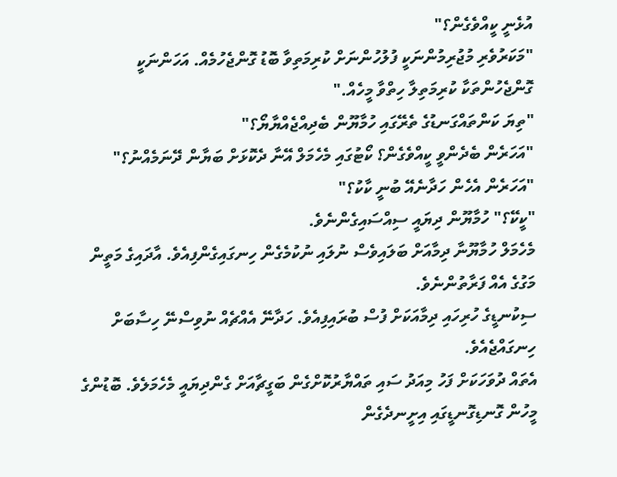އުޅެނީ ކީއްވެގެން؟"
"މަކަރުވެރި މުޖުރިމުންނަކީ ފުލުހުންނަށް ކުރިމަތިވާ ބޮޑު ގޮންޖެހުމެއް. އަހަންނަކީ ގޮންޖެހުންތަކާ ކުރިމަތިލާ ހިތްވާ މީހެއް."
"ތިޔަ ކަންތައްގަނޑުގެ ތެރޭގައި ހުމާޔޫން ބެދިއްޖެއްޔާޔޯ؟"
"އަހަރެން ބެދެންވީ ކީއްވެގެން؟ ކޯޓުގައި މެހެމަލް އޭނާ ދެކޮޅަށް ބަޔާން ދޭނަމެއްނު؟"
"އަހަރެން އެހެން ހަދާނެއޭ ބުނީ ކާކު؟"
"ކީކޭ؟" ހުމާޔޫން ދިޔައީ ސިއްސައިގެންނެވެ.
މެހެމަލް ހުމާޔޫނާ ދިމާއަށް ބަލައިވެސް ނުލައި ނުކުމެގެން ހިނގައިގެންފިއެވެ. އާދައިގެ މަތީން މަގުގެ އެއް ފަރާތުންނެވެ.
ސިކުނޑީގެ ހުރިހައި ދިމާއަކަށް ފުސް ބުރައިފިއެވެ. ހަދާނޭ އެއްޗެއް ނުވިސްނޭ ހިސާބަށް ހިނގައްޖެއެވެ.
އެތައް ދުވަހަކަށް ފަހު މިއަދު ސައި ތައްޔާރުކޮށްގެން ބަގީޗާއަށް ގެންދިޔައީ މެހެމަލެވެ. ބޮޑުންގެ މީހުން ގޮނޑިގޮނޑީގައި އިށީނދެގެން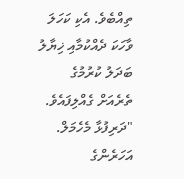ތިއްބެވެ. އެކި ކަހަލަ ވާހަކަ ދެއްކުމާއި ޚިޔާލު ބަދަލު ކުރުމުގެ ތެރެއަށް ގެއްލިފައެވެ.
"ދަރިފުޅާ މެހެމަލް. އަހަރެންގެ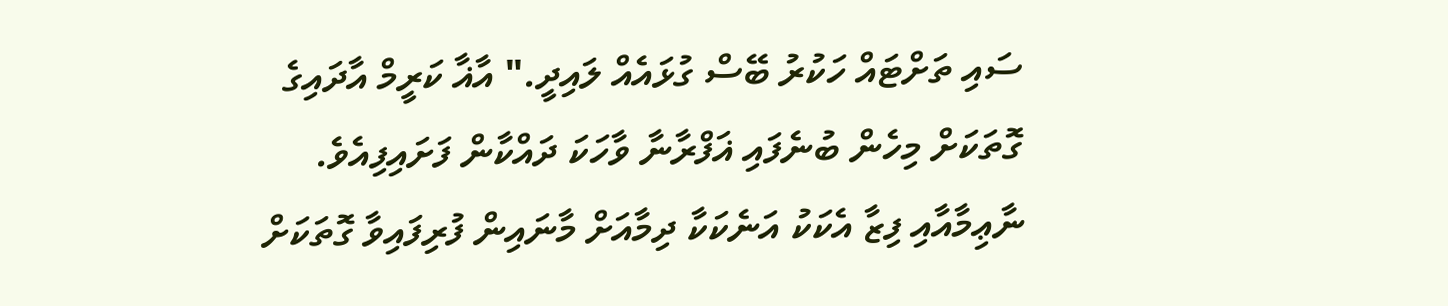ސައި ތަށްޓައް ހަކުރު ބޭސް ގުޅައެއް ލައިދީ." އާޣާ ކަރީމް އާދައިގެ ގޮތަކަށް މިހެން ބުނެފައި ޣަފްރާނާ ވާހަކަ ދައްކާން ފަށައިފިއެވެ. ނާޢިމާއާއި ފިޒާ އެކަކު އަނެކަކާ ދިމާއަށް މާނައިން ފުރިފައިވާ ގޮތަކަށް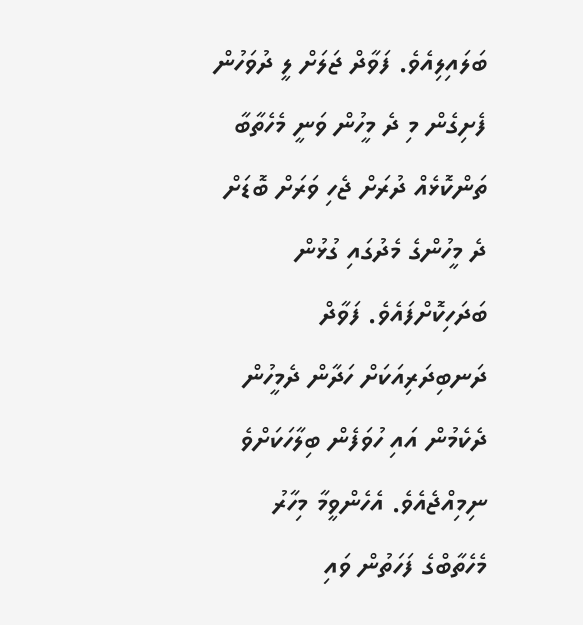ބަލައިލިއެވެ. ފަވާދް ޖަލަށް ލީ ދުވަހުން ފެށިގެން މި ދެ މީހުން ވަނީ މެހެތާބާ ތަންކޮޅެއް ދުރަށް ޖެހި ވަރަށް ބޮޑަށް ދެ މީހުންގެ މެދުގައި ގުޅުން ބަދަހިކޮށްފައެވެ. ފަވާދް ދަނބިދަރިއަކަށް ހަދާން ދެމީހުން ދެކެމުން އައި ހުވަފެން ބިލާހަކަށްވެ ނިމިއްޖެއެވެ. އެހެންވީމާ މިހާރު މެހެތާބްގެ ފަހަތުން ވައި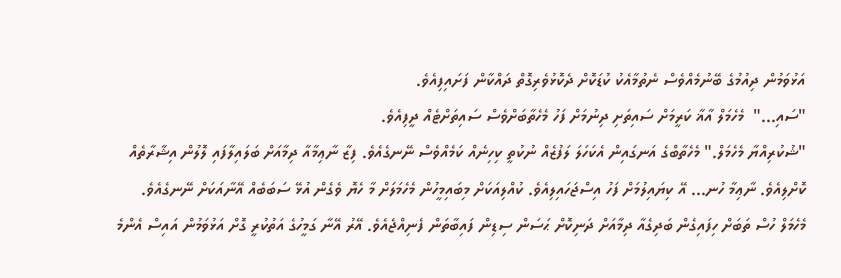އަޅުވަމުން ދިއުމުގެ ބޭނުމެއްވެސް ނެތުމާއެކު ކުޑަކޮށް ދެކޮޅުވެރިގޮތް ދައްކާން ފަށައިފިއެވެ.
"ސައި..."  މެހެމަލް އާޣާ ކަރީމަށް ސައިތަށި ދިނުމަށް ފަހު މެހެތާބަށްވެސް ސައިތަށްޓެއް ދީފިއެވެ.
"ޝުކުރިއްޔާ މެހެމަލް." މެހެތާބްގެ އަނގައިން އެކަހަލަ ލަފުޒެއް ނުކުތީ ކިހިނެއް ކަމެއްވެސް ނޭނގެއެވެ. ފިޒާ ނާޢިމާއާ ދިމާއަށް ބަލައިލާފައި ލޮލުން އިޝާރާތެއް ކޮށްލިއެވެ. ނާޢިމާ ހުނ... އޭ ކިޔައިލުމަށް ފަހު އިސްޖަހައިލިއެވެ. ކުއްލިއަކަށް މިބައިމީހުން މެހެމަލަށް މާ ހެޔޮ ވެގެން އުޅޭ ސަބަބެއް އޭނާއަކަށް ނޭނގެއެވެ.
މެހެމަލް ހުސް ތަބަށް ހިފައިގެން ބަދިގެއާ ދިމާއަށް ދަނިކޮށް ޙަސަން ސިޑިން ފައިބާތަން ފެނިއްޖެއެވެ. އޭރު އޭނާ ގަމީހުގެ އަތުކުރީ ގޮށް އަޅުވަމުން އައިސް އެންމެ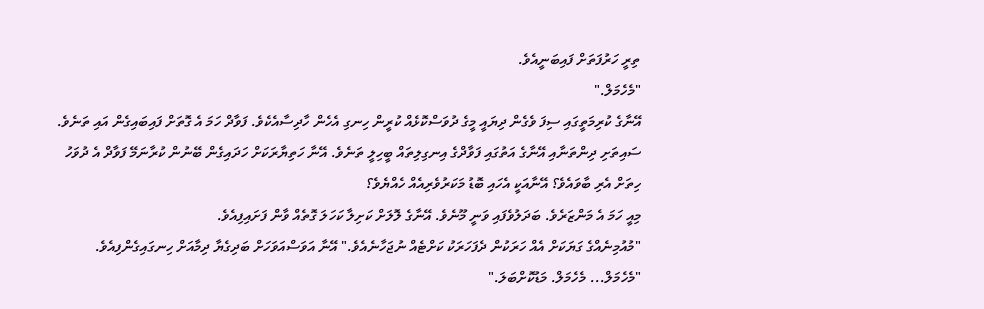ތިރީ ހަރުފަތަށް ފައިބަނީއެވެ.
"މެހެމަލް."
އޭނާގެ ކުރިމަތީގައި ސިފަ ވެގެން ދިޔައީ މީގެ ދުވަސްކޮޅެއް ކުރީން ހިނގި އެހެން ހާދިސާއެކެވެ. ފަވާދް ހަމަ އެ ގޮތަށް ފައިބައިގެން އައި ތަނެވެ. ސައިތަށި ދިންތަނާއި އޭނާގެ އަތުގައި ފަވާދްގެ އިނގިލިތައް ބީހިލީ ތަނެވެ. އޭނާ ހަތިޔާރަކަށް ހަދައިގެން ބޭނުން ކުރާނަމޭ ފަވާދް އެ ދުވަހު ހިތަށް އެރި ބާވައެވެ؟ އޭނާއަކީ އެހައި ބޮޑު މަކަރުވެރިއެއް ހެއްޔެވެ؟
މިއީ ހަމަ އެ މަންޒަރެވެ. ބަދަލުވެފައި ވަނީ މޫނެވެ. އޭނާގެ ލޮލަށް ކަށިލާ ކަހަލަ ގޮތެއް ވާން ފަށައިފިއެވެ.
"މުއުމިނެއްގެ ގަޔަކަށް އެއް ހަރަކުން ދެފަހަރަކު ކަށްޓެއް ނުޖަހާނެއެވެ." އޭނާ އަވަސްއަވަހަށް ބަދިގެޔާ ދިމާއަށް ހިނގައިގެންފިއެވެ.
"މެހެމަލް... މެހެމަލް. މަޑުކޮށްބަލަ."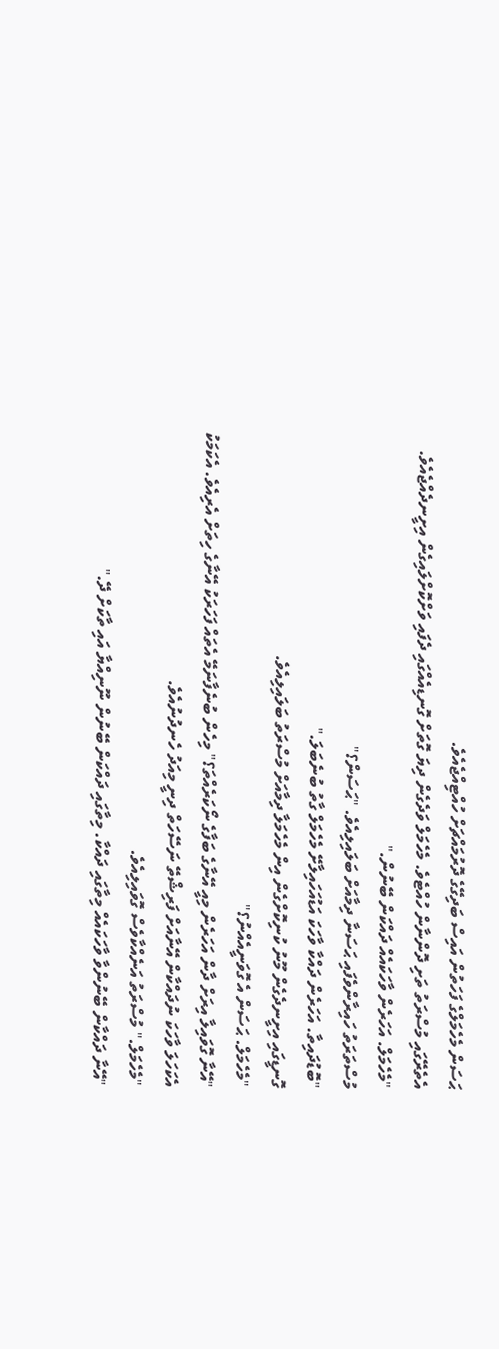ޙަސަން މެހެމަލްގެ ފަހަތުން އައިސް ބަދިގޭގެ ދޮރުމައްޗަށް ހުއްޓިއްޖެއެވެ.
އެތެރޭގައި މުސްރަތު ތަށި ދޮންނާން ހުއްޓެވެ. މެހެމަލް ވަދެގެން ދިޔަ ގޮތަށް ގޮނޑިއެއްގައި ދެފައި ވަށްކޮށްލައިގެން އިށީނދެއްޖެއެވެ.
"މެހެމަލް. އަހަރެން ވާހަކައެއް ދައްކަން ބޭނުން."
މުސްތަރަތު ހައިރާންވެފައި ޙަސަނާ ދިމާއަށް ބަލައިލިއެވެ. "ޙަސަން؟"
"ބޮޑުދައިތާ. އަހަރެން ދައްކާ ވާހަކަ އަޑުއަހައިލާށޭ މެހެމަލް ގާތު ބުނެބަލަ."
ގޮނޑީގައި އިށީނދެގެން މޫނު ކުނިކޮށްގެން އިން މެހެމަލާ ދިމާއަށް މުސްރަތު ބަލައިލިއެވެ.
"މެހެމަލް. ޙަސަން އެ ގޮވަނީއެއްނު؟"
"އޭނާ ގޮވައިލާ އިރަށް ދާން އަހަރެން މިއީ އޭނާގެ ބަފާގެ ނޯކަރެއްތަ؟" މިހެން ބުނެފާނަމޭ އެތައް ފަހަރަކު އޭނާގެ ހިތަށް އެރިއެވެ. އެކަމަކު އެކަހަލަ ވާހަކަ ނުދައްކާން އޭނާއަށް ފަރިޝްތޭ ނަސޭހަތް ދިނީ މިއަދު ހެނދުނުއެވެ.
"މެހެމަލް." މުސްރަތު އަނެއްކާވެސް ގޮވައިލިއެވެ.
"އޭނާ ދައްކާން ބޭނުންވާ ވާހަކައެއް މިތާގައި ދައްކާ. މިތާގައި ދައްކަން ބޭނުން ނޫނިއްޔާ އައި ތާކަށް ދޭ."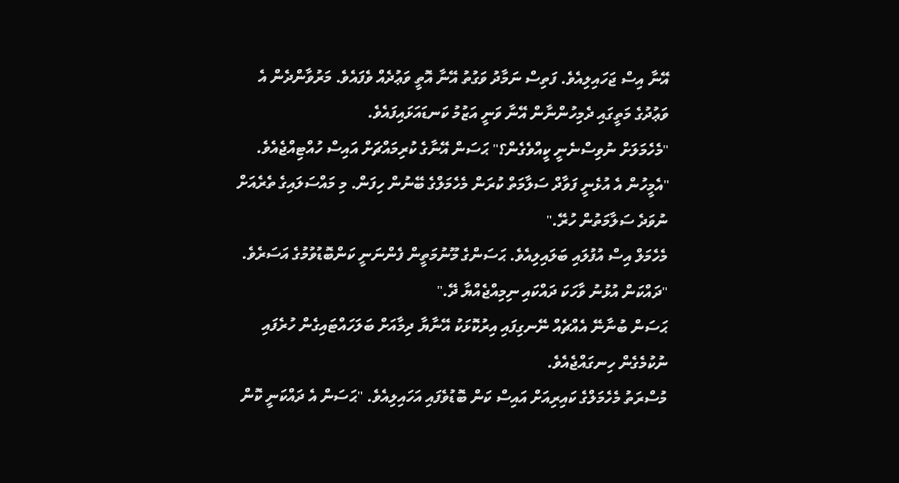އޭނާ އިސް ޖަހައިލިއެވެ. ފަތިސް ނަމާދު ވަގުތު އޭނާ އޮތީ ވަޢުދެއް ވެފައެވެ. މަރުވާންދެން އެ ވަޢުދުގެ މަތީގައި ދެމިހުންނާން އޭނާ ވަނީ އަޒުމު ކަނޑައަޅައިފައެވެ.
"މެހެމަލަށް ނުވިސްނެނީ ކީއްވެގެން؟" ޙަސަން އޭނާގެ ކުރިމައްޗަށް އައިސް ހުއްޓިއްޖެއެވެ. "އެމީހުން އެ އުޅެނީ ފަވާދް ސަލާމަތް ކުރަން މެހެމަލްގެ ބޭނުން ހިފަން. މި މައްސަލައިގެ ތެރެއަށް ނުވަދެ ސަލާމަތުން ހުރޭ."
މެހެމަލް އިސް އުފުލައި ބަލައިލިއެވެ. ޙަސަންގެ މޫނުމަތީން ފެންނަނީ ކަންބޮޑުވުމުގެ އަސަރެވެ.
"ދައްކަން އުޅުނު ވާހަކަ ދައްކައި ނިމިއްޖެއްޔާ ދޭ."
ޙަސަން ބުނާނޭ އެއްޗެއް ނޭނގިފައި އިރުކޮޅަކު އޭނާޔާ ދިމާއަށް ބަލަހައްޓައިގެން ހުރެފައި ނުކުމެގެން ހިނގައްޖެއެވެ.
މުސްރަތު މެހެމަލްގެ ކައިރިއަށް އައިސް ކަން ބޮޑުވެފައި އަހައިލިއެވެ. "ޙަސަން އެ ދައްކަނީ ކޮން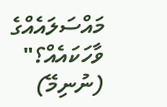މައްސަލައެއްގެ ވާހަކައެއް؟"
(ނުނިމޭ)